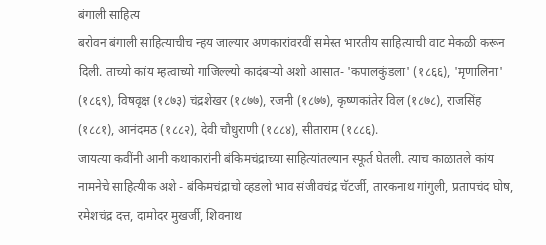बंगाली साहित्य
बरोवन बंगाली साहित्याचीच न्हय जाल्यार अणकारांवरवीं समेस्त भारतीय साहित्याची वाट मेकळी करून दिली. ताच्यो कांय म्हत्वाच्यो गाजिल्ल्यो कादंबऱ्यो अशो आसात- 'कपालकुंडला' (१८६६), 'मृणालिना' (१८६९), विषवृक्ष (१८७३) चंद्रशेखर (१८७७), रजनी (१८७७), कृष्णकांतेर विल (१८७८), राजसिंह (१८८१), आनंदमठ (१८८२), देवी चौधुराणी (१८८४), सीताराम (१८८६).
जायत्या कवींनी आनी कथाकारांनी बंकिमचंद्राच्या साहित्यांतल्यान स्फूर्त घेतली. त्याच काळातले कांय नामनेचे साहित्यीक अशे - बंकिमचंद्राचो व्हडलो भाव संजीवचंद्र चॅटर्जी, तारकनाथ गांगुली, प्रतापचंद घोष, रमेशचंद्र दत्त, दामोदर मुखर्जी, शिवनाथ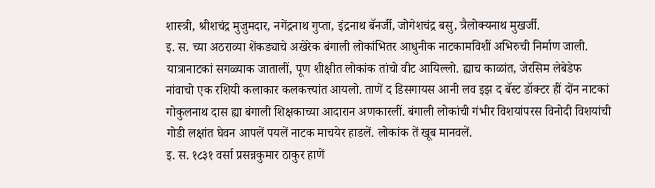शास्त्री, श्रीशचंद्र मुजुमदार, नगेंद्रनाथ गुप्ता, इंद्रनाथ बॅनर्जी, जोगेशचंद्र बसु, त्रैलोक्यनाथ मुखर्जी.
इ. स. च्या अठराव्या शेंकड्याचे अखेरेक बंगाली लोकांभितर आधुनीक नाटकामविशीं अभिरुची निर्माण जाली. यात्रानाटकां सगळ्याक जातालीं, पूण शीक्षीत लोकांक तांचो वीट आयिल्लो. ह्याच काळांत, जेरसिम लेबेडेफ नांवाचो एक रशियी कलाकार कलकत्त्यांत आयलो. ताणें द डिसगायस आनी लव इझ द बॅस्ट डॉक्टर हीं दोंन नाटकां गोकुलनाथ दास ह्या बंगाली शिक्षकाच्या आदारान अणकारलीं. बंगाली लोकांची गंभीर विशयांपरस विनोदी विशयांची गोडी लक्षांत घेवन आपलें पयलें नाटक माचयेर हाडलें. लोकांक तें खूब मानवलें.
इ. स. १८३१ वर्सा प्रसन्नकुमार ठाकुर हाणें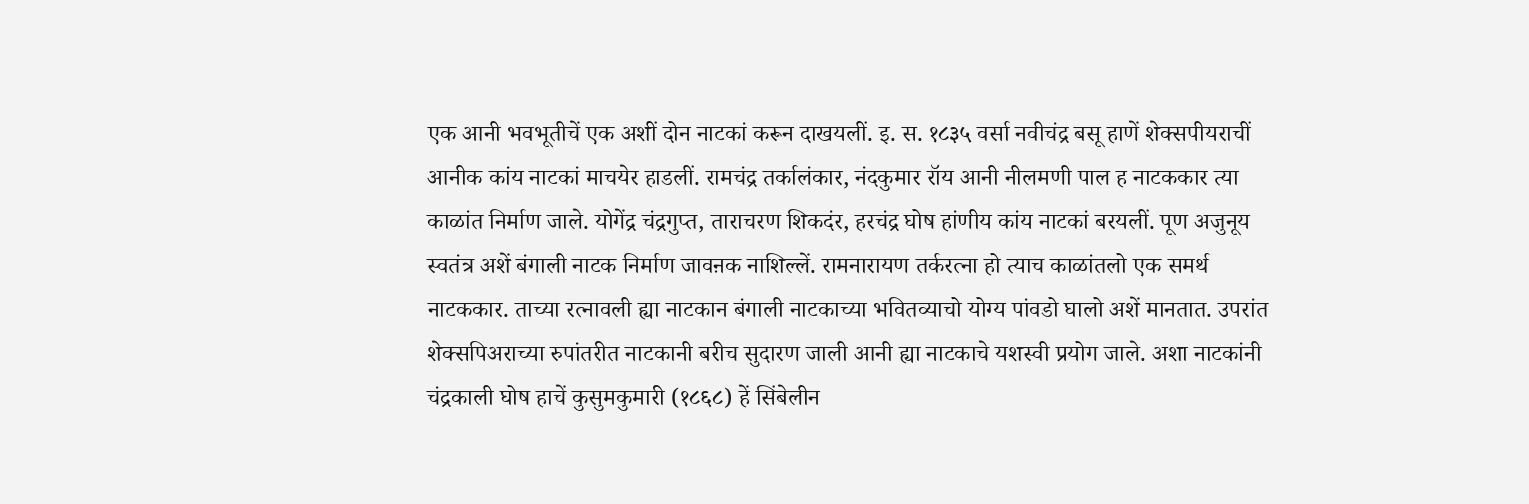एक आनी भवभूतीचें एक अशीं दोन नाटकां करून दाखयलीं. इ. स. १८३५ वर्सा नवीचंद्र बसू हाणें शेक्सपीयराचीं आनीक कांय नाटकां माचयेर हाडलीं. रामचंद्र तर्कालंकार, नंदकुमार रॉय आनी नीलमणी पाल ह नाटककार त्या काळांत निर्माण जाले. योगेंद्र चंद्रगुप्त, ताराचरण शिकदंर, हरचंद्र घोष हांणीय कांय नाटकां बरयलीं. पूण अजुनूय स्वतंत्र अशें बंगाली नाटक निर्माण जावऩक नाशिल्लें. रामनारायण तर्करत्ना हो त्याच काळांतलो एक समर्थ नाटककार. ताच्या रत्नावली ह्या नाटकान बंगाली नाटकाच्या भवितव्याचो योग्य पांवडो घालो अशें मानतात. उपरांत शेक्सपिअराच्या रुपांतरीत नाटकानी बरीच सुदारण जाली आनी ह्या नाटकाचे यशस्वी प्रयोग जाले. अशा नाटकांनी चंद्रकाली घोष हाचें कुसुमकुमारी (१८६८) हें सिंबेलीन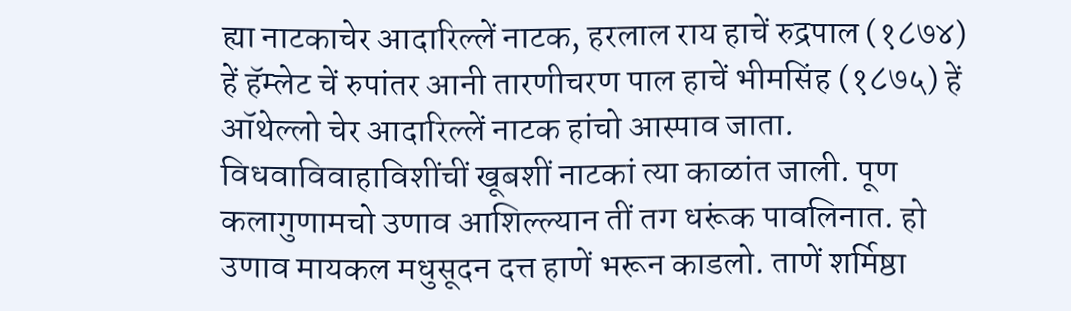ह्या नाटकाचेर आदारिल्लें नाटक, हरलाल राय हाचें रुद्रपाल (१८७४) हें हॅम्लेट चें रुपांतर आनी तारणीचरण पाल हाचें भीमसिंह (१८७५) हें ऑथेल्लो चेर आदारिल्लें नाटक हांचो आस्पाव जाता.
विधवाविवाहाविशींचीं खूबशीं नाटकां त्या काळांत जाली. पूण कलागुणामचो उणाव आशिल्ल्यान तीं तग धरूंक पावलिनात. हो उणाव मायकल मधुसूदन दत्त हाणें भरून काडलो. ताणें शर्मिष्ठा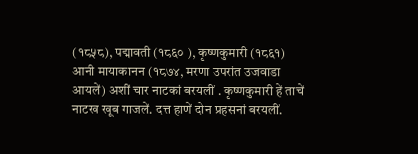(१८५८), पद्मावती (१८६० ), कृष्णकुमारी (१८६१) आनी मायाकानन (१८७४, मरणा उपरांत उजवाडा आयलें) अशीं चार नाटकां बरयलीं . कृष्णकुमारी हें ताचें नाटख खूब गाजलें. दत्त हाणें दोन प्रहसनां बरयलीं.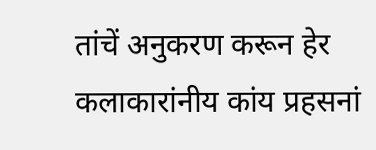तांचें अनुकरण करून हेर कलाकारांनीय कांय प्रहसनां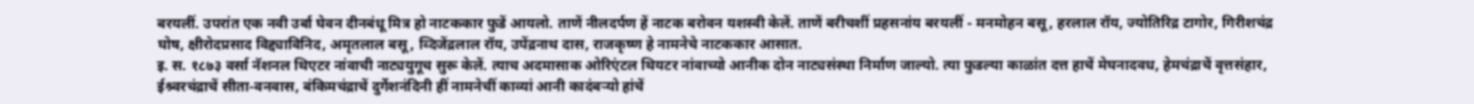बरयलीं. उपरांत एक नवी उर्बा घेवन दीनबंधू मित्र हो नाटककार फुडें आयलो. ताणें नीलदर्पण हें नाटक बरोवन यशस्वी केलें. ताणें बरीचशीं प्रहसनांय बरयलीं - मनमोहन बसू, हरलाल रॉय, ज्योतिरिद्र टागोर, गिरीशचंद्र घोष, क्षीरोदप्रसाद विद्द्याविनिद, अमृतलाल बसू, व्दिजेंद्रलाल रॉय, उपेंद्रनाथ दास, राजकृष्ण हे नामनेचे नाटककार आसात.
इ. स. १८७३ वर्सा नॅशनल थिएटर नांवाची नाट्ययुगूच सुरू केलें. त्याच अदमासाक ओरिएंटल थियटर नांवाच्यो आनीक दोन नाट्यसंस्था निर्माण जाल्यो. त्या फुडल्या काळांत दत्त हाचें मेघनादवध, हेमचंद्राचें वृत्तसंहार, ईश्र्वरचंद्राचें सीता-वनवास, बंकिमचंद्राचें दुर्गेशनंदिनी हीं नामनेचीं काव्यां आनी कादंबऱ्यो हांचें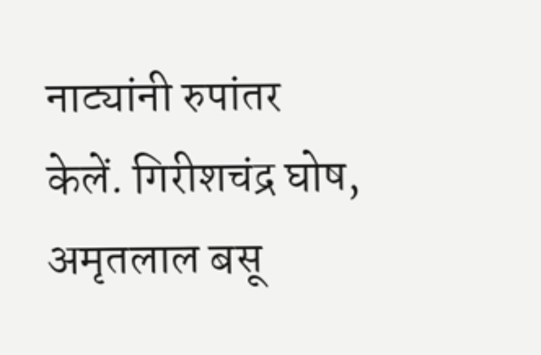नाट्यांनी रुपांतर केलें. गिरीशचंद्र घोष, अमृतलाल बसू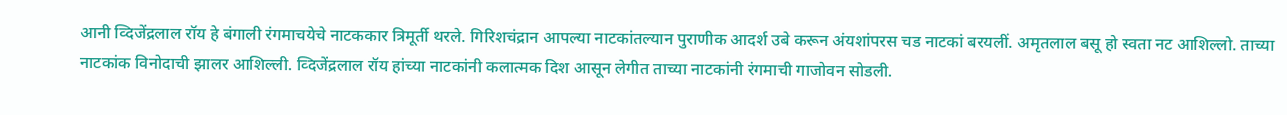आनी व्दिजेंद्रलाल रॉय हे बंगाली रंगमाचयेचे नाटककार त्रिमूर्ती थरले. गिरिशचंद्रान आपल्या नाटकांतल्यान पुराणीक आदर्श उबे करून अंयशांपरस चड नाटकां बरयलीं. अमृतलाल बसू हो स्वता नट आशिल्लो. ताच्या नाटकांक विनोदाची झालर आशिल्ली. व्दिजेंद्रलाल रॉय हांच्या नाटकांनी कलात्मक दिश आसून लेगीत ताच्या नाटकांनी रंगमाची गाजोवन सोडली.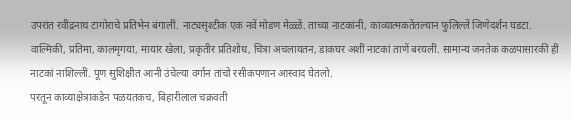उपरांत रवींद्रनाथ टागोराचे प्रतिभेन बंगालीं. नाट्यसृश्टीक एक नवें मोडण मेळ्ळें. ताच्या नाटकांनी, काव्यात्मकतेंतल्यान फुलिल्लें जिणेदर्शन घडटा. वाल्मिकी, प्रतिमा, कालमृगया, मायार खेला, प्रकृतीर प्रतिशोध, चित्रा अचलायतन, डाकघर अशीं नाटकां ताणें बरयलीं. सामान्य जनतेक कळपासारकीं हीं नाटकां नाशिल्लीं. पूण सुशिक्षीत आनी उंचेल्या वर्गान तांचो रसीकपणान आस्वाद घेतलो.
परतून काव्याक्षेत्राकडेन पळयतकच, बिहारीलाल चक्रवती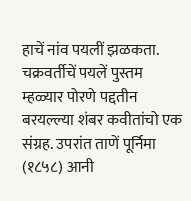हाचें नांव पयलीं झळकता. चक्रवर्तीचें पयलें पुस्तम म्हळ्यार पोरणे पद्दतीन बरयल्ल्या शंबर कवीतांचो एक संग्रह. उपरांत ताणें पूर्निमा (१८५८) आनी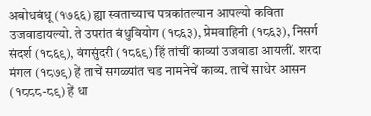अबोधबंधू (१७६६) ह्या स्वताच्याच पत्रकांतल्यान आपल्यो कविता उजवाडायल्यो. ते उपरांत बंधुवियोग (१८६३), प्रेमवाहिनी (१८६३), निसर्ग संदर्श (१८६९), वंगसुंदरी (१८६९) हिं तांचीं काव्यां उजवाडा आयलीं. शरदा मंगल (१८७९) हें ताचें सगळ्यांत चड नामनेचें काव्य. ताचें साधेर आसन (१८८८-८९) हें धा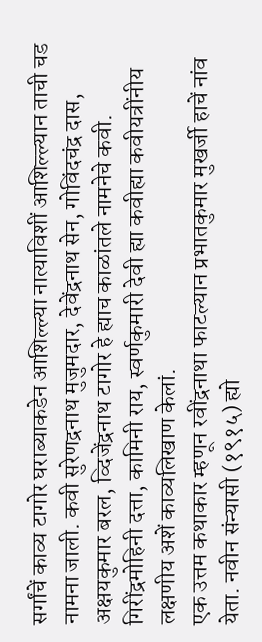सर्गांचें काव्य टागोर घराब्याकडेन आशिल्ल्या नात्याविशीं आशिल्ल्यान ताची चड नामना जाली. कवी सुरेणद्रनाथ मुजुमदार, देवेंद्रनाथ सेन, गोविंदचंद्र दास, अक्षयकुमार बरल, व्दिजेंद्रनाथ टागोर हे ह्याच काळांतले नामनेचे कवी. गिरींद्रमोहिनी दत्ता, कामिनी राय, स्वर्णकुमारी देवी ह्या कवीह्या कवीयत्रींनीय लक्षणीय अशें काव्यलिखाण केलां.
एक उत्तम कथाकार म्हणून रवींद्रनाथा फाटल्यान प्रभातकुमार मुखर्जी हाचें नांव येता. नवीन संन्यासी (१९१५) ह्यो